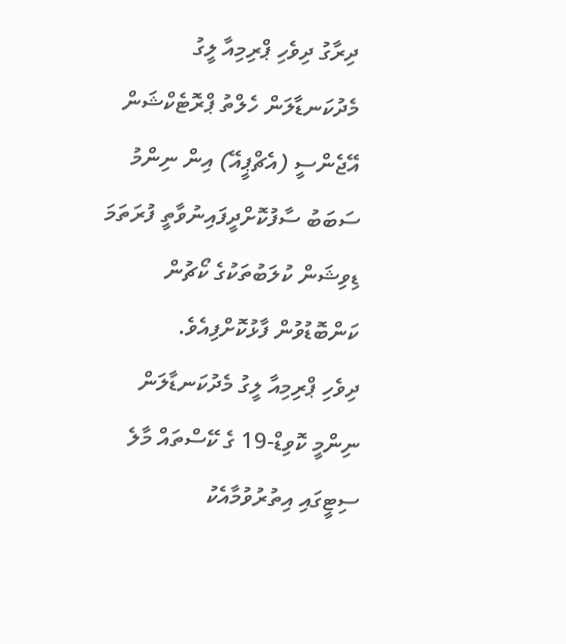ދިރާގު ދިވެހި ޕްރިމިއާ ލީގު މެދުކަނޑާލަން ހެލްތު ޕްރޮޓެކްޝަން އޭޖެންސީ (އެޗްޕީއޭ) އިން ނިންމު ސަބަބު ސާފުކޮށްދީފައިނުވާތީ ފުރަތަމަ ޑިވިޝަން ކުލަބުތަކުގެ ކޯޗުން ކަންބޮޑުވުން ފާޅުކޮށްފިއެވެ.
ދިވެހި ޕްރިމިއާ ލީގު މެދުކަނޑާލަން ނިންމީ ކޮވިޑް-19 ގެ ކޭސްތައް މާލެ ސިޓީގައި އިތުރުވުމާއެކު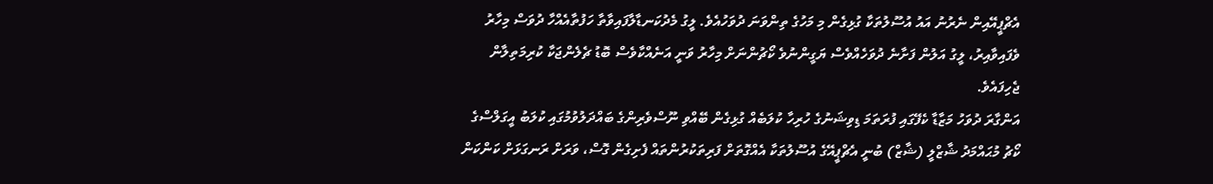އެޗްޕީއޭއިން ނެރުނު އައު އުސޫލުތަކާ ގުޅިގެން މި މަހުގެ ތިންވަނަ ދުވަހުއެވެ. ލީގު މެދުކަނޑާލާފައިވާތާ ހަފުތާއެއްހާ ދުވަސް މިހާރު ވެފައިވާއިރު، ލީގު އަލުން ފަށާނެ ދުވަހެއްވެސް ޔަގީންނުވެ ކޯޗުންނަށް މިހާރު ވަނީ އަނެއްކާވެސް ބޮޑު ޗެލެންޖަކާ ކުރިމަތިލާން ޖެހިފައެވެ.
އަންގާރަ ދުވަހު މަޒާޑާ ކެފޭގައި ފުރަތަމަ ޑިވިޝަނުގެ ހުރިހާ ކުލަބެއް ގުޅިގެން ބޭއްވި ނޫސްވެރިންގެ ބައްދަލުވުމުގައި ކުލަބު އީގަލްސްގެ ކޯޗު މުޙައްމަދު ޝާޒްލީ (ޝާޒް) ބުނީ އެޗްޕީއޭގެ އުސޫލުތަކާ އެއްގޮތަށް ފަރިތަކުރުންތައް ފެށިގެން ގޮސް، ވަރަށް ރަނގަޅަށް ކަންކަން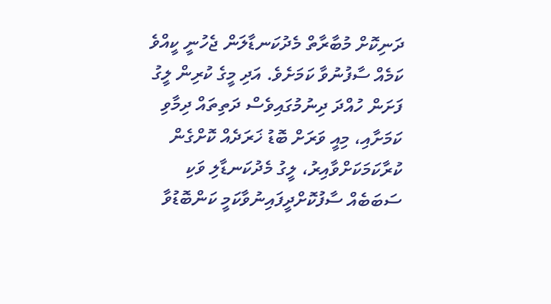ދަނިކޮށް މުބާރާތް މެދުކަނޑާލަން ޖެހުނީ ކީއްވެ ކަމެއް ސާފުނުވާ ކަމަށެވެ. އަދި މީގެ ކުރިން ލީގު ފަށަން ހުއްދަ ދިނުމުގައިވެސް ދަތިތައް ދިމާވި ކަމަށާއި، މިއީ ވަރަށް ބޮޑު ޚަރަދެއް ކޮށްގެން ކުރާކަމަކަށްވާއިރު، ލީގު މެދުކަނޑާލި ވަކި ސަބަބެއް ސާފުކޮށްދީފައިނުވާކަމީ ކަންބޮޑުވާ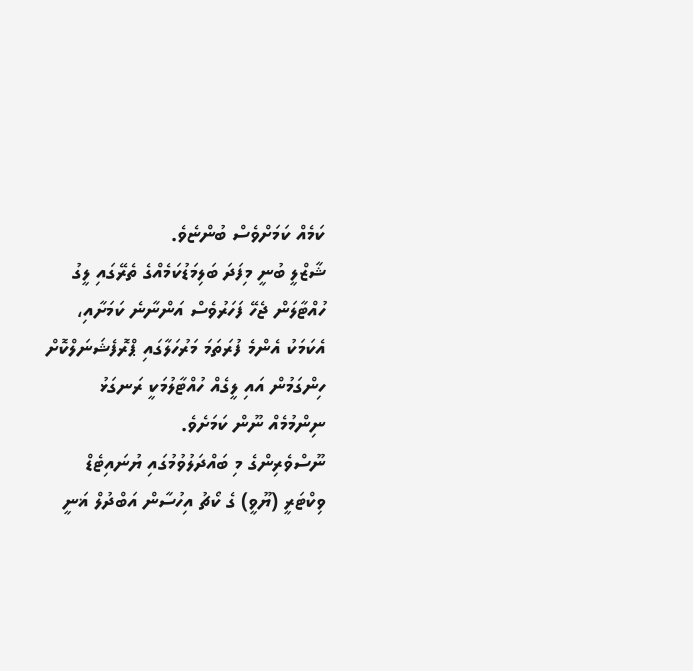ކަމެއް ކަމަށްވެސް ބުންޏެވެ.
ޝާޒްލީ ބުނީ މިފަދަ ބަލިމަޑުކަމެއްގެ ތެރޭގައި ލީގު ހުއްޓާލަން ޖެހޭ ފަހަރުވެސް އަންނާނެ ކަމަށާއި، އެކަމަކު އެންމެ ފުރަތަމަ މަރުހަލާގައި ޕްރޮފެޝަނަލްކޮށް ހިންގަމުން އައި ލީގެއް ހުއްޓާލުމަކީ ރަނގަޅު ނިންމުމެއް ނޫން ކަމަށެވެ.
ނޫސްވެރިންގެ މި ބައްދަލުވުމުގައި ޔުނައިޓެޑް ވިކްޓަރީ (ޔޫވީ) ގެ ކޯޗު އިހުސާން އަބްދުލް ޣަނީ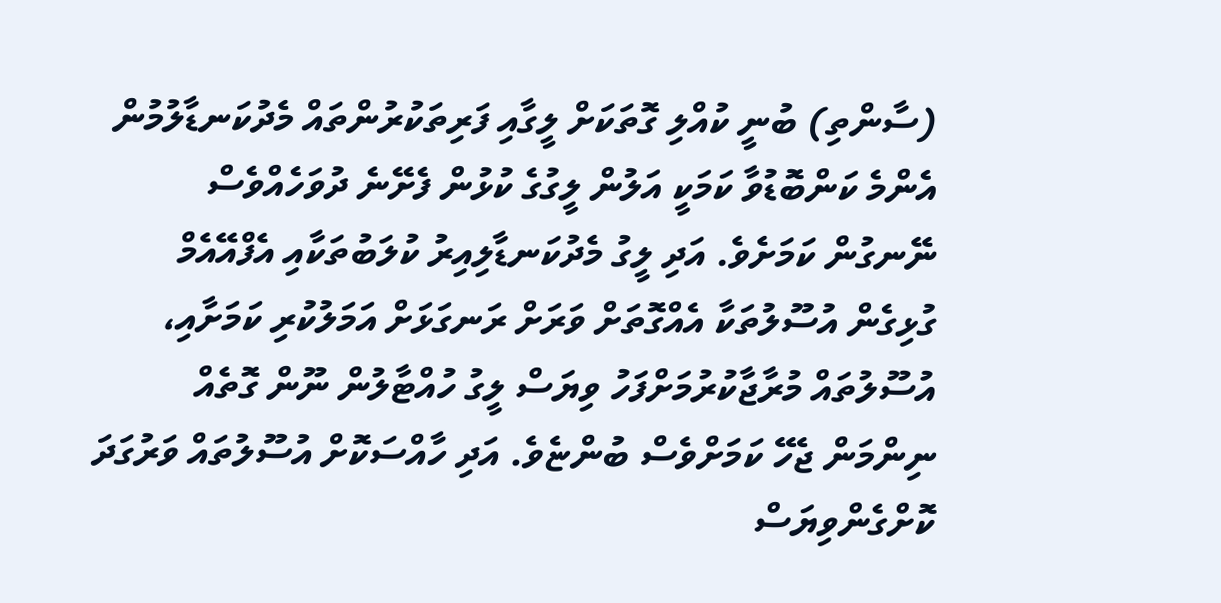(ސާންތި) ބުނީ ކުއްލި ގޮތަކަށް ލީގާއި ފަރިތަކުރުންތައް މެދުކަނޑާލުމުން އެންމެ ކަންބޮޑުވާ ކަމަކީ އަލުން ލީގުގެ ކުޅުން ފެށޭނެ ދުވަހެއްވެސް ނޭނގުން ކަމަށެވެ. އަދި ލީގު މެދުކަނޑާލިއިރު ކުލަބުތަކާއި އެފްއޭއެމް ގުޅިގެން އުސޫލުތަކާ އެއްގޮތަށް ވަރަށް ރަނގަޅަށް އަމަލުކުރި ކަމަށާއި، އުސޫލުތައް މުރާޖާކުރުމަށްފަހު ވިޔަސް ލީގު ހުއްޓާލުން ނޫން ގޮތެއް ނިންމަން ޖެހޭ ކަމަށްވެސް ބުންޏެވެ. އަދި ހާއްސަކޮށް އުސޫލުތައް ވަރުގަދަ ކޮށްގެންވިޔަސް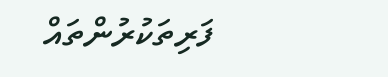ފަރިތަކުރުންތައް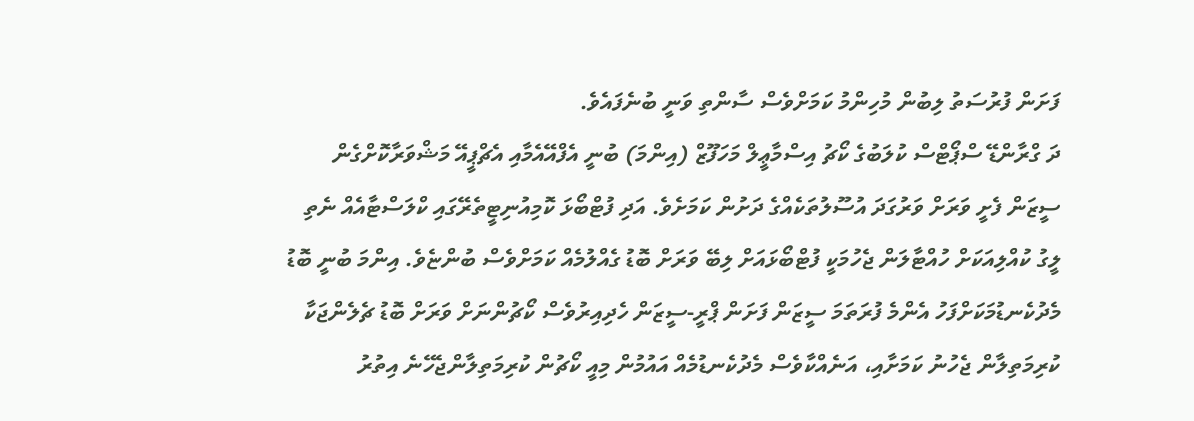ފަށަން ފުރުސަތު ލިބުން މުހިންމު ކަމަށްވެސް ސާންތި ވަނީ ބުނެފައެވެ.
ދަ ގްރާންޑޭ ސްޕޯޓްސް ކުލަބުގެ ކޯޗު އިސްމާޢީލް މަހަފޫޒް (އިންމަ) ބުނީ އެފްއޭއެމާއި އެޗްޕީއޭ މަޝްވަރާކޮށްގެން ސީޒަން ފެށީ ވަރަށް ވަރުގަދަ އުސޫލުތަކެއްގެ ދަށުން ކަމަށެވެ. އަދި ފުޓްބޯޅަ ކޮމިއުނިޓީތެރޭގައި ކްލަސްޓާއެއް ނެތި ލީގު ކުއްލިއަކަށް ހުއްޓާލަން ޖެހުމަކީ ފުޓްބޯޅައަށް ލިބޭ ވަރަށް ބޮޑު ގެއްލުމެއް ކަމަށްވެސް ބުންޏެވެ. އިންމަ ބުނީ ބޮޑު މެދުކެނޑުމަކަށްފަހު އެންމެ ފުރަތަމަ ސީޒަން ފަށަން ޕްރީ-ސީޒަން ހެދިއިރުވެސް ކޯޗުންނަށް ވަރަށް ބޮޑު ޗެލެންޖަކާ ކުރިމަތިލާން ޖެހުނު ކަމަށާއި، އަނެއްކާވެސް މެދުކެނޑުމެއް އައުމުން މިއީ ކޯޗުން ކުރިމަތިލާންޖެހޭނެ އިތުރު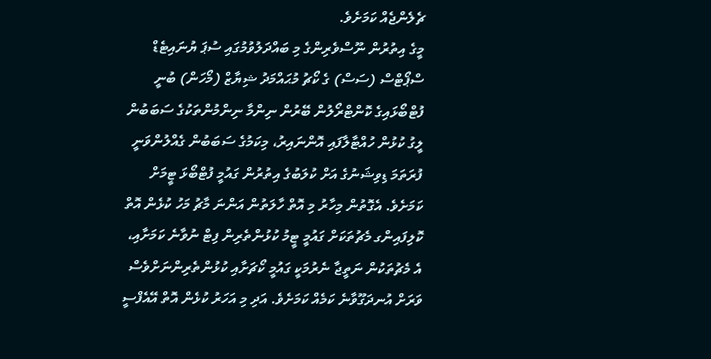ޗެލެންޖެއް ކަމަށެވެ.
މީގެ އިތުރުން ނޫސްވެރިންގެ މި ބައްދަލުވުމުގައި ސުޕަ ޔުނައިޓެޑް ސްޕޯޓްސް (ސަސް) ގެ ކޯޗު މުޙައްމަދު ޝިޔާޒް (މޯހަން) ބުނީ ފުޓްބޯޅައިގެ ކޮންޓްރޯލުން ބޭރުން ނިންމާ ނިންމުންތަކުގެ ސަބަބުން ލީގު ކުޅުން ހުއްޓާލާފައި އޮންނައިރު، މިކަމުގެ ސަބަބުން ގެއްލުންވަނީ ފުރަތަމަ ޑިވިޝަނުގެ އަށް ކުލަބުގެ އިތުރުން ގައުމީ ފުޓްބޯޅަ ޓީމަށް ކަމަށެވެ. އެގޮތުން މިހާރު މި އޮތް ހާލަތުން އަންނަ މާޗު މަހު ކުޅެން އޮތް ކޮލިފައިންގ މެޗުތަކަށް ގައުމީ ޓީމު ކުޅުންތެރިން ފިޓް ނުވާނެ ކަމަށާއި، އެ މެޗުތަކުން ނަތީޖާ ނެރުމަކީ ގައުމީ ކޯޗަށާއި ކުޅުންތެރިންނަށްވެސް ވަރަށް އުނދަގޫވާނެ ކަމެއް ކަމަށެވެ. އަދި މި އަހަރު ކުޅެން އޮތް އޭއެފްސީ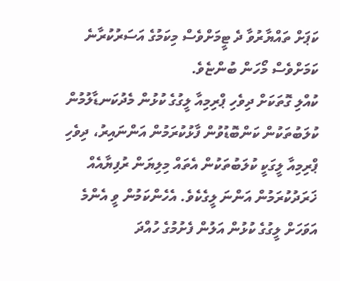ކަޕަށް ތައްޔާރުވާ ދެ ޓީމަށްވެސް މިކަމުގެ އަސަރުކުރާނެ ކަމަށްވެސް މޯހަން ބުންޏެވެ.
ކުއްލި ގޮތަކަށް ދިވެހި ޕްރިމިއާ ލީގުގެ ކުޅުން މެދުކަނޑާލުމުން ކުލަބުތަކުން ކަންބޮޑުވުން ފާޅުކުރަމުން އަންނައިރު، ދިވެހި ޕްރިމިއާ ލީގަކީ ކުލަބުތަކުން އެތައް މިލިޔަން ރުފިޔާއެއް ޚަރަދުކުރަމުން އަންނަ ލީގެކެވެ. އެހެންކަމުން ވީ އެންމެ އަވަހަށް ލީގުގެ ކުޅުން އަލުން ފެށުމުގެ ހުއްދަ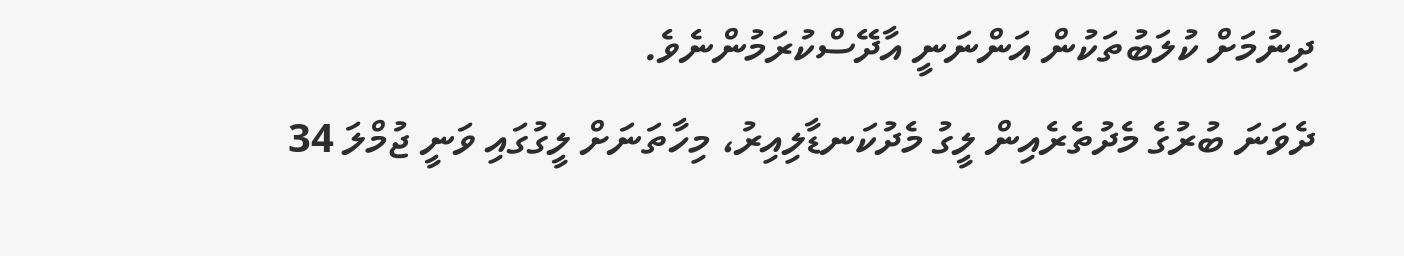ދިނުމަށް ކުލަބުތަކުން އަންނަނީ އާދޭސްކުރަމުންނެވެ.
ދެވަނަ ބުރުގެ މެދުތެރެއިން ލީގު މެދުކަނޑާލިއިރު، މިހާތަނަށް ލީގުގައި ވަނީ ޖުމްލަ 34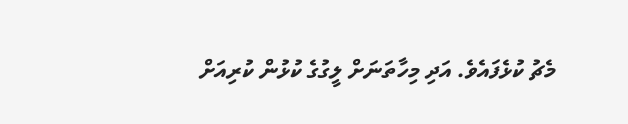މެޗު ކުޅެފައެވެ. އަދި މިހާތަނަށް ލީގުގެ ކުޅުން ކުރިއަށް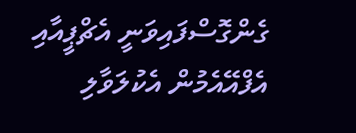ގެންގޮސްފައިވަނީ އެޗްޕީއާއި އެފްއޭއެމުން އެކުލަވާލި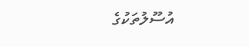އުސޫލުތަކުގެ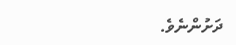ދަށުންނެވެ.